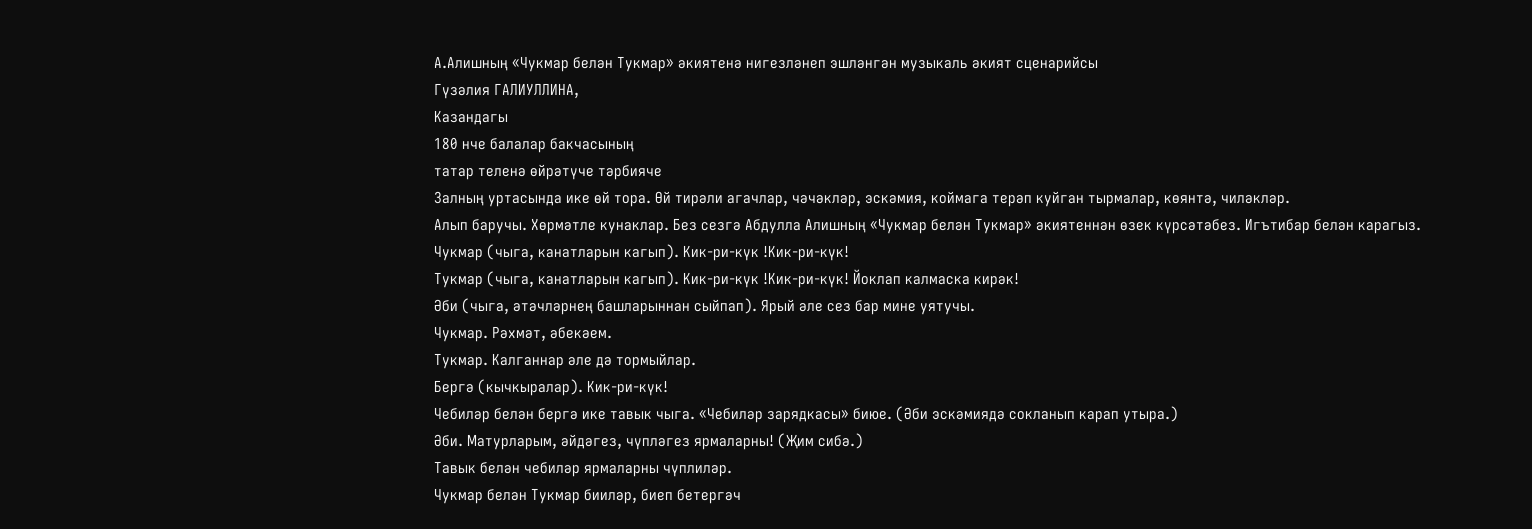А.Алишның «Чукмар белән Тукмар» әкиятенә нигезләнеп эшләнгән музыкаль әкият сценарийсы
Гүзәлия ГАЛИУЛЛИНА,
Казандагы
180 нче балалар бакчасының
татар теленә өйрәтүче тәрбияче
Залның уртасында ике өй тора. Өй тирәли агачлар, чәчәкләр, эскәмия, коймага терәп куйган тырмалар, көянтә, чиләкләр.
Алып баручы. Хөрмәтле кунаклар. Без сезгә Абдулла Алишның «Чукмар белән Тукмар» әкиятеннән өзек күрсәтәбез. Игътибар белән карагыз.
Чукмар (чыга, канатларын кагып). Кик-ри-күк !Кик-ри-күк!
Тукмар (чыга, канатларын кагып). Кик-ри-күк !Кик-ри-күк! Йоклап калмаска кирәк!
Әби (чыга, әтәчләрнең башларыннан сыйпап). Ярый әле сез бар мине уятучы.
Чукмар. Рәхмәт, әбекәем.
Тукмар. Калганнар әле дә тормыйлар.
Бергә (кычкыралар). Кик-ри-күк!
Чебиләр белән бергә ике тавык чыга. «Чебиләр зарядкасы» биюе. (Әби эскәмиядә сокланып карап утыра.)
Әби. Матурларым, әйдәгез, чүпләгез ярмаларны! (Җим сибә.)
Тавык белән чебиләр ярмаларны чүплиләр.
Чукмар белән Тукмар бииләр, биеп бетергәч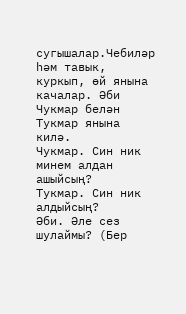сугышалар.Чебиләр һәм тавык, куркып, өй янына качалар. Әби Чукмар белән Тукмар янына килә.
Чукмар. Син ник минем алдан ашыйсың?
Тукмар. Син ник алдыйсың?
Әби. Әле сез шулаймы? (Бер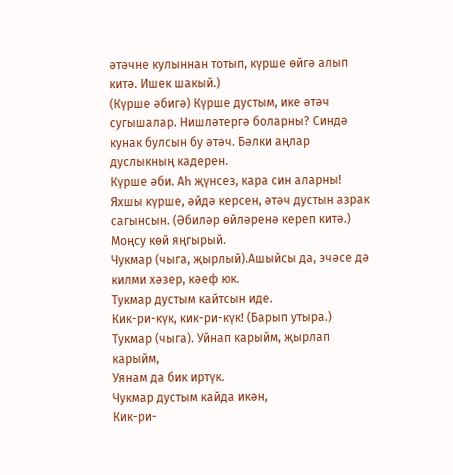әтәчне кулыннан тотып, күрше өйгә алып китә. Ишек шакый.)
(Күрше әбигә) Күрше дустым, ике әтәч сугышалар. Нишләтергә боларны? Синдә кунак булсын бу әтәч. Бәлки аңлар дуслыкның кадерен.
Күрше әби. Аһ җүнсез, кара син аларны! Яхшы күрше, әйдә керсен, әтәч дустын азрак сагынсын. (Әбиләр өйләренә кереп китә.) Моңсу көй яңгырый.
Чукмар (чыга, җырлый).Ашыйсы да, эчәсе дә килми хәзер, кәеф юк.
Тукмар дустым кайтсын иде.
Кик-ри-күк, кик-ри-күк! (Барып утыра.)
Тукмар (чыга). Уйнап карыйм, җырлап карыйм,
Уянам да бик иртүк.
Чукмар дустым кайда икән,
Кик-ри-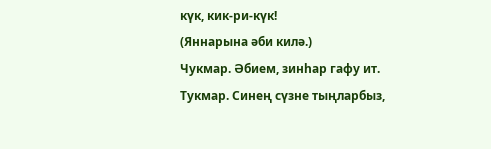күк, кик-ри-күк!
(Яннарына әби килә.)
Чукмар. Әбием, зинһар гафу ит.
Тукмар. Синең сүзне тыңларбыз,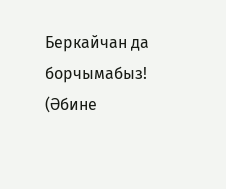Беркайчан да борчымабыз! (Әбине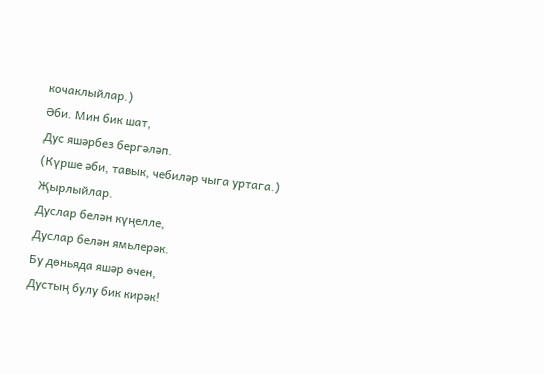кочаклыйлар.)
Әби. Мин бик шат,
Дус яшәрбез бергәләп.
(Күрше әби, тавык, чебиләр чыга уртага.)
Җырлыйлар.
Дуслар белән күңелле,
Дуслар белән ямьлерәк.
Бу дөньяда яшәр өчен,
Дустың булу бик кирәк!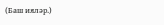(Баш ияләр.)